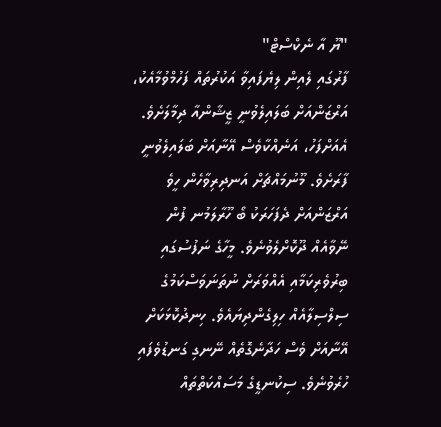"ޔޫ އާ ނެކްސްޓް"
ފާރުގައި ލެއިން ލިޔެފައިވާ އަކުރުތައް ފަހުމްވުމާއެކު، އަރްޒަންއަށް ބަލައިލެވުނީ ޒީޝާންއާ ދިމާލަށެވެ. އެއަށްފަހު، އަނެއްކާވެސް އޭނާއަށް ބަލައިލެވުނީ ފާރަށެވެ. މޫނުމައްޗަށް އަނދިރިވާހެން ހީވެ އަރްޒަންއަށް ދެފަހަރަކު ބޯ ހޫރާލަމުނ ފުން ނޭވާއެއް ދޫކޮށްލެވުނެވެ. މީހާގެ ނަފުސުގައި ބިރުވެރިކަމާއި އެއްވަރަށް ނުތަނަވަސްކަމުގެ ސިލްސިލާއެއް ހިލިގެންދިޔައެވެ. ހިނދުކޮޅަކަށް އޭނާއަށް ވެސް ހަދާނެގޮތެއް ނޭނގި ގަނޑުވެފައި ހުރެވުނެވެ. ސިކުނޑީގެ މަސައްކަތްތައް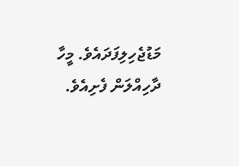މަޑުޖެހިލިފަދައެވެ. މީހާ ދާހިއްލަން ފެށިއެވެ.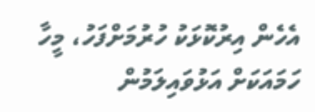އެހެން އިރުކޮޅަކު ހުރުމަށްފަހު، މީހާ ހަމައަކަށް އަޅުވައިލަމުން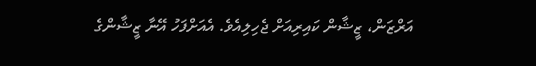އަރްޒަން، ޒީޝާން ކައިރިއަށް ޖެހިލިއެވެ. އެއަށްފަހު އޭނާ ޒީޝާންގެ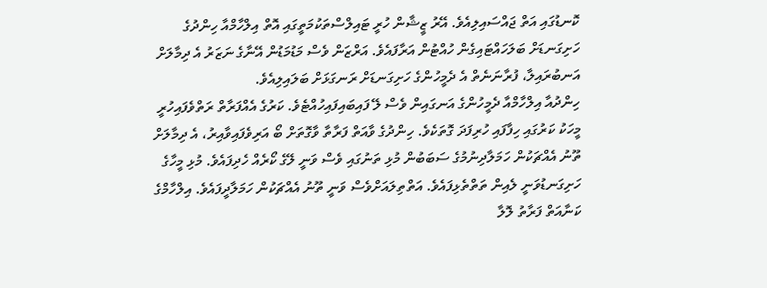ކޮނޑުގައި އަތް ޖައްސައިލިއެވެ. އޭރު ޒީޝާން ހުރީ ޓައިލްސްތަކުމަތީގައި އޮތް އިލްހާމްއާ ހިންދުގެ ހަށިގަނޑަށް ބަލަހައްޓައިގެން ހުއްޓުން އަރާފައެވެ. އަރްޒަން ވެސް މަޑުމަޑުން އޭނާގެ ނަޒަރު އެ ދިމާލަށް އަނބުރައިލާ، ފުރާނަނެތް އެ ދެމީހުންގެ ހަށިގަނޑަށް ރަނގަޅަށް ބަލައިލިއެވެ.
ހިންދުއާ އިލްހާމްއާ ދެމީހުންގެ އަނގައިން ވެސް ލޭ ފައިބައިފައިހުއްޓެވެ. ކަރުގެ އެއްފަރާތް ރަތްވެފައިހުރީ މީހަކު ކަރުގައި ހިފާފައި ހުރިފަދަ ގޮތަކެވެ. ހިންދުގެ ވާއަތް ފަރާތާ ވާގޮތަށް ބޯ އަރިވެފައިވާއިރު، އެ ދިމާލަށް ތޫނު އެއްޗަކުން ހަމަލާދިނުމުގެ ސަބަބުން މުޅި ތަނުގައި ވެސް ވަނީ ލޭގެ ކޯރެއް ހެދިފައެވެ. މުޅި މީހާގެ ހަށިގަނޑުވަނީ ލެއިން ތަތްތެޅިފައެވެ. އަތްތިލައަށްވެސް ވަނީ ތޫނު އެއްޗަކުން ހަމަލާދީފައެވެ. އިލްހާމްގެ ކަނާއަތް ފަރާތު ލޮލާ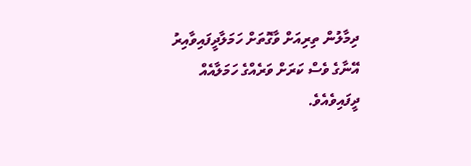ދިމާލުން ތިރިއަށް ވާގޮތަށް ހަމަލާދީފައިވާއިރު އޭނާގެ ވެސް ކަރަށް ވަރެއްގެ ހަމަލާއެއް ދީފައިވެއެވެ.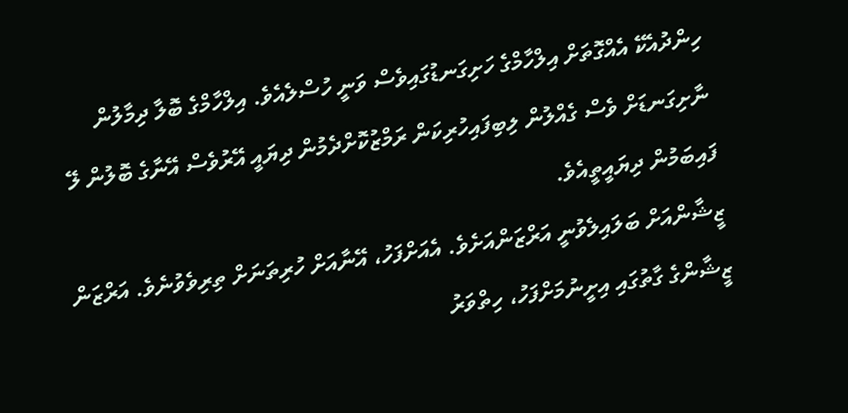ހިންދުއެކޭ އެއްގޮތަށް އިލްހާމްގެ ހަށިގަނޑުގައިވެސް ވަނީ ހުސްލެއެވެ. އިލްހާމްގެ ބޮލާ ދިމާލުން ނާށިގަނޑަށް ވެސް ގެއްލުން ލިބިފައިހުރިކަން ރަމްޒުކޮށްދެމުން ދިޔައީ އޭރުވެސް އޭނާގެ ބޮލުން ލޭ ފައިބަމުން ދިޔައީތީއެވެ.
ޒީޝާންއަށް ބަލައިލެވުނީ އަރްޒަންއަށެވެ. އެއަށްފަހު، އޭނާއަށް ހުރިތަނަށް ތިރިވެވުނެވެ. އަރްޒަން ޒީޝާންގެ ގާތުގައި އިށީނުމަށްފަހު، ހިތްވަރު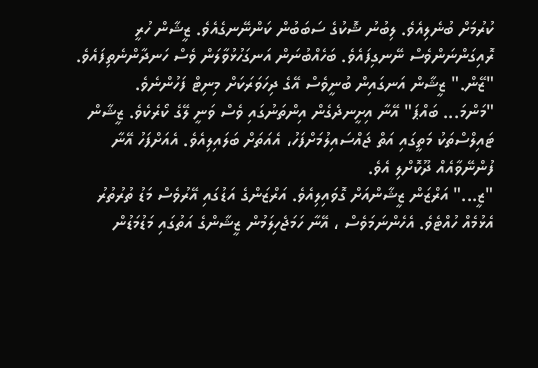ކުރުމަށް ބުނެލިއެވެ. ލިބުނު ޝޮކުގެ ސަބަބުން ކަންނޭނގެއެވެ. ޒީޝާން ހުރީ ރޮއިގަންނަންވެސް ނޭނގިފައެވެ. ބަހެއްބުނަން އަނގަހުޅުވާލަން ވެސް ހަނދާންނެތިފައެވެ.
"ޒޭން." ޒީޝާން އަނގައިން ބުނީވެސް އޭގެ ދިހަވަރަކަށް މިނިޓް ފަހުންނެވެ.
"މަންމަ... ބައްޕަ" އޭނާ އިށީނދެގެން އިންތަނުގައި ވެސް ވަނީ ލޭގެ ކޯރެކެވެ. ޒީޝާން ޓައިލްސްތަކު މަތީގައި އަތް ޖައްސައިލުމަށްފަހު، އެއަތަށް ބަލައިލިއެވެ. އެއަށްފަހު އޭނާ ފުންނޭވާއެއް ދޫކޮށްލި އެވެ.
"ޒީ..." އަރްޒަން ޒީޝާންއަށް ގޮވައިލިއެވެ. އަރްޒަންގެ އަޑުގައި އޭރުވެސް މަޑު ތުރުތުރު އެޅުމެއް ހުއްޓެވެ. އެހެންނަމަވެސް ، އޭނާ ހަމަޖެހިލަމުން ޒީޝާންގެ އަތުގައި މަޑުމަޑުން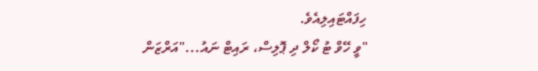ހިފައްޓައިލިއެވެ.
"ވީ ހޭވް ޓު ކޯލް ދި ޕޮލިސް، ރައިޓް ނައު..."އަރްޒަން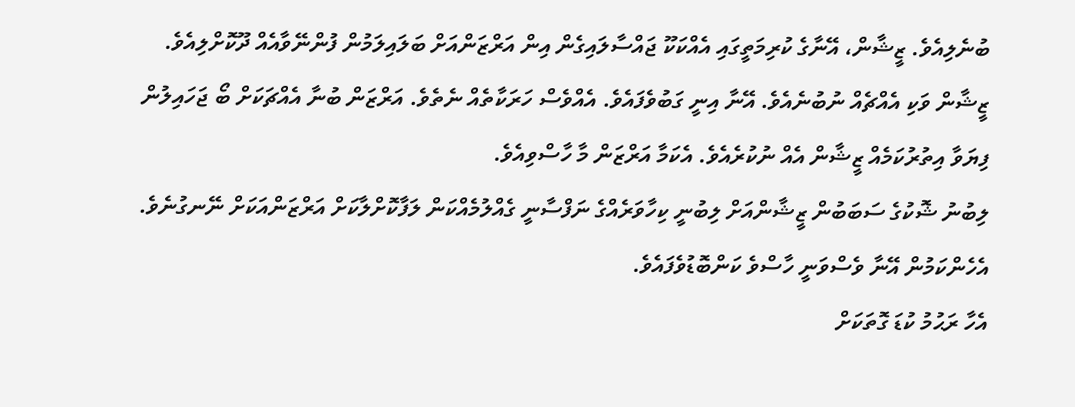ބުނެލިއެވެ. ޒީޝާން، އޭނާގެ ކުރިމަތީގައި އެއްކަކޫ ޖައްސާލައިގެން އިން އަރްޒަންއަށް ބަލައިލަމުން ފުންނޭވާއެއް ދޫކޮށްލިއެވެ. ޒީޝާން ވަކި އެއްޗެއް ނުބުނެއެވެ. އޭނާ އިނީ ގަބުވެފައެވެ. އެއްވެސް ހަރަކާތެއް ނެތެވެ. އަރްޒަން ބުނާ އެއްޗަކަށް ބޯ ޖަހައިލުން ފިޔަވާ އިތުރުކަމެއް ޒީޝާން އެއް ނުކުރެއެވެ. އެކަމާ އަރްޒަން މާ ހާސްވިއެވެ.
ލިބުނު ޝޮކުގެ ސަބަބުން ޒީޝާންއަށް ލިބުނީ ކިހާވަރެއްގެ ނަފްސާނީ ގެއްލުމެއްކަން ލަފާކޮށްލާކަށް އަރްޒަންއަކަށް ނޭނގުނެވެ. އެހެންކަމުން އޭނާ ވެސްވަނީ ހާސްވެ ކަންބޮޑުވެފައެވެ.
އެހާ ރަޙުމު ކުޑަ ގޮތަކަށް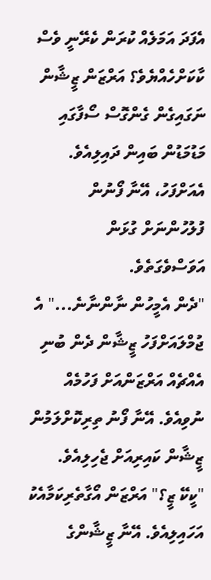އެފަދަ އަމަލެއް ކުރަން ކެރޭނީ ވެސް ކާކަށްހެއްޔެވެ؟ އަރްޒަން ޒީޝާން ނަގައިގެން ގެންގޮސް ސޯފާގައި މަޑުމަޑުން ބައިން ދައިލިއެވެ. އެއަށްފަހު، އޭނާ ފޯނުން ފުލުހުންނަށް ގުޅަން އަވަސްވެގަތެވެ.
"ދެން އެމީހުން ނާންނާނެ..." އެ ޖުމްލައަށްފަހު ޒީޝާން ދެން ބުނި އެއްޗެއް އަރްޒަންއަށް ފަހުމެއް ނުވިއެވެ. އޭނާ ފޯނު ތިރިކޮށްލަމުން ޒީޝާން ކައިރިއަށް ޖެހިލިއެވެ.
"ކީކޭ ޒީ؟" އަރްޒަން އޯގާތެރިކަމާއެކު އަހައިލިއެވެ. އޭނާ ޒީޝާންގެ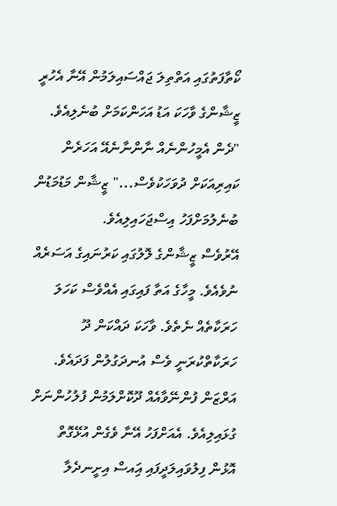ކޯތާފަތުގައި އަތްތިލަ ޖައްސައިލަމުން އޭނާ އެހުރީ ޒީޝާންގެ ވާހަކަ އަޑު އަހަންކަމަށް ބުނެލިއެވެ.
"ދެން އެމީހުންނެއް ނާންނާނެއޭ އަހަރެން ކައިރިއަކަށް ދުވަހަކުވެސް..." ޒީޝާން މަޑުމަޑުން ބުނެލުމަށްފަހު އިސްޖަހައިލިއެވެ.
އޭރުވެސް ޒީޝާންގެ ލޮލުގައި ކަރުނައިގެ އަސަރެއް ނުވެއެވެ. މީހާގެ އަތާ ފައިގައި އެއްވެސް ކަހަލަ ހަރަކާތެއް ނެތެވެ. ވާހަކަ ދައްކަން ދޫ ހަރަކާތްކުރަނީ ވެސް އުނދަގުލުން ފަދައެވެ. އަރްޒަން ފުންނޭވާއެއް ދޫކޮށްލަމުން ފުލުހުންނަށް ގުޅައިލިއެވެ. އެއަށްފަހު އޭނާ ވެގެން އުޅޭގޮތް އޮޅުން ފިލުވައިލަދީފައި އަިއސް އިށީނދެލާ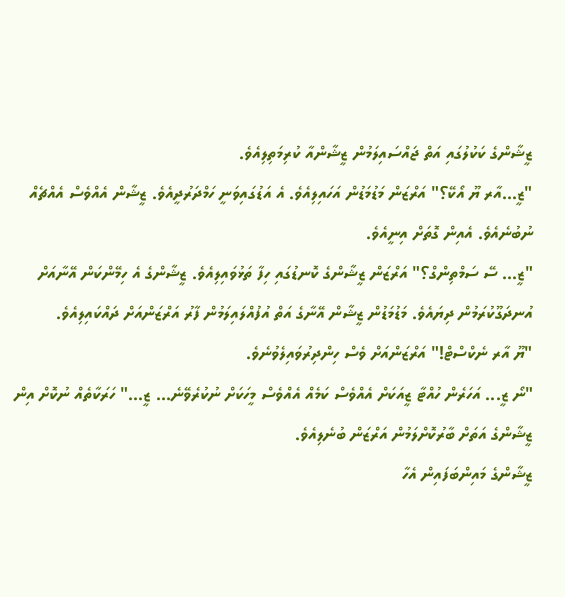ޒީޝާންގެ ކަކުލުގައި އަތް ޖައްސައިލަމުން ޒީޝާންއާ ކުރިމަތިލިއެވެ.
"ޒީ...އާރ ޔޫ އޯކޭ؟" އަރްޒަން މަޑުމަޑުން އަހައިލިއެވެ. އެ އަޑުގައިވަނީ ހަމްދަރުދީއެވެ. ޒީޝާން އެއްވެސް އެއްޗެއް ނުބުނެއެވެ. އެއިން ގޮތަށް އިނީއެވެ.
"ޒީ... ސޭ ސަމްތިންގް؟" އަރްޒަން ޒީޝާންގެ ކޮނޑުގައި ހިފާ ތަޅުވައިލިއެވެ. ޒީޝާންގެ އެ ހިމޭންކަން އޭނާއަށް އުނދަގޫކުރަމުން ދިޔައެވެ. މަޑުމަޑުން ޒީޝާން އޭނާގެ އަތް އުފުއްލައިލަމުން ފާރު އަރްޒަންއަށް ދައްކައިލިއެވެ.
"ޔޫ އާރ ނެކްސްޓް!" އަރްޒަންއަށް ވެސް ހިންދިރުވައިލެވުނެވެ.
"ނޯ ޒީ... އަހަރެން ހުއްޓާ ޒީއަކަށް އެއްވެސް ކަމެއް އެއްވެސް މީހަކަށް ނުކުރެވޭނެ... ޒީ..." ހަރަކާތެއް ނުކޮށް އިން ޒީޝާންގެ އަތަށް ބާރުކޮށްލަމުން އަރްޒަން ބުނެލިއެވެ.
ޒީޝާންގެ މައިންބަފައިން އެހާ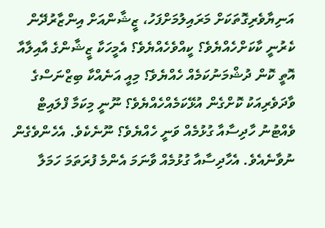އަނިޔާވެރިގޮތަކަށް މަރައިލުމަށްފަހު، ޒީޝާންއަށް އިންޒާރުދޭން ކެރުނީ ކާކަށްހެއްޔެވެ؟ ކީއްވެހެއްޔެވެ؟ އެމީހަކާ ޒީޝާންގެ އާއިލާއާ އޮތީ ކޮން ދުޝްމަނުކަމެއް ހެއްޔެވެ؟ މިއީ އަނެއްކާ ބިޒްނަސްގެ ވާދަވެރިއަކު ކޮށްގެން އުޅޭކަމެއްހެއްޔެވެ؟ ނޫނީ މިކަމާ ފްލައިޓް ވެއްޓުނު ހާދިސާއާ ގުޅުމެއް ވަނީ ހެއްޔެވެ؟ ނޫނެކެވެ. އެހެންވެގެން ނުވާނެއެވެ. އެހާދިސާއާ ގުޅުމެއް ވާނަމަ އެންމެ ފުރަތަމަ ހަމަލާ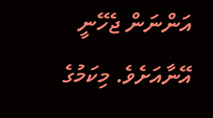އަންނަން ޖެހޭނީ އޭނާއަށެވެ. މިކަމުގެ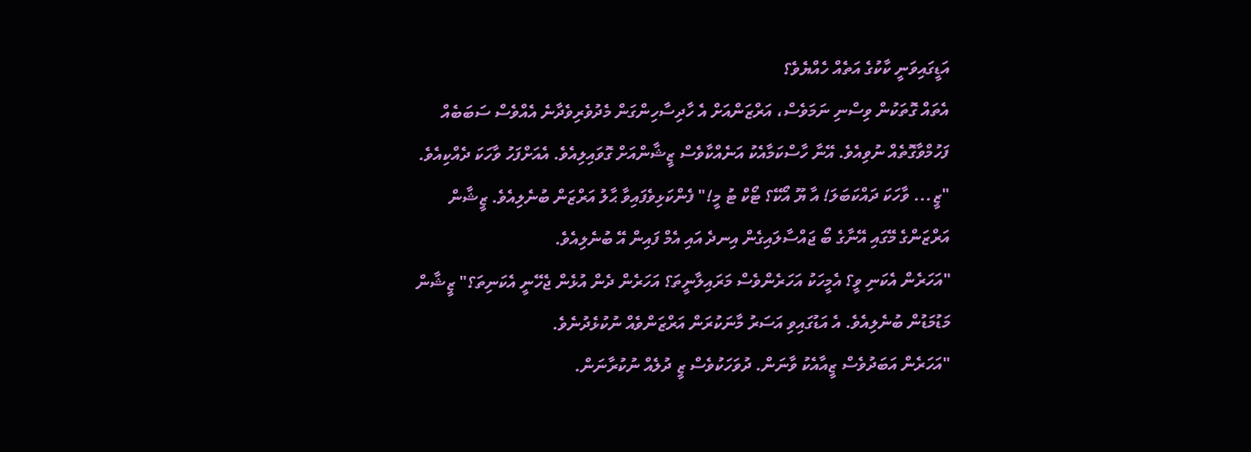އަޑީގައިވަނީ ކާކުގެ އަތެއް ހެއްޔެވެ؟
އެތައް ގޮތަކުން ވިސްނި ނަމަވެސް، އަރްޒަންއަށް އެ ހާދިސާހިންގަން މެދުވެރިވެދާނެ އެއްވެސް ސަބަބެއް ފަހުމްވާގޮތެއް ނުވިއެވެ. އޭނާ ހާސްކަމާއެކު އަނެއްކާވެސް ޒީޝާންއަށް ގޮވައިލިއެވެ. އެއަށްފަހު ވާހަކަ ދެއްކިއެވެ.
"ޒީ... ވާހަކަ ދައްކަބަލަ! އާ ޔޫ އޯކޭ؟ ޓޯކް ޓު މީ!" ފެންކަޅިވެފައިވާ ޙާލު އަރްޒަން ބުނެލިއެވެ. ޒީޝާން އަރްޒަންގެ މޭގައި އޭނާގެ ބޯ ޖައްސާލައިގެން އިނދެ އައި އެމް ފައިން އޭ ބުނެލިއެވެ.
"އަހަރެން އެކަނި ވީ؟ އެމީހަކު އަހަރެންވެސް މަރައިލާނީތަ؟ އަހަރެން ދެން އުޅެން ޖެހޭނީ އެކަނިތަ؟" ޒީޝާން މަޑުމަޑުން ބުނެލިއެވެ. އެ އަޑުގައިވި އަސަރު މާނަކުރަން އަރްޒަންވެއް ނުކުޅެދުނެވެ.
"އަހަރެން އަބަދުވެސް ޒީއާއެކު ވާނަން. ދުވަހަކުވެސް ޒީ ދުލެއް ނުކުރާނަން.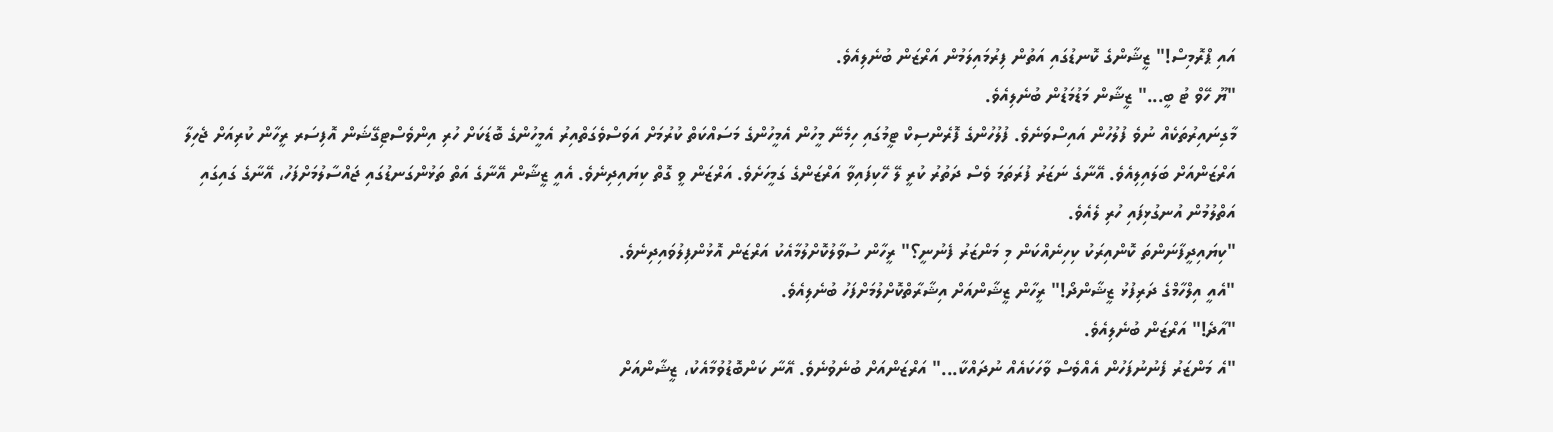އައި ޕްރޮމިސް!" ޒީޝާންގެ ކޮނޑުގައި އަތުން ފިރުމައިލަމުން އަރްޒަން ބުނެލިއެވެ.
"ޔޫ ހޭވް ޓު ބީ..." ޒީޝާން މަޑުމަޑުން ބުނެލިއެވެ.
މާގިނައިރުތަކެއް ނުވެ ފުލުހުން އައިސްވަނެވެ. ފުލުހުންގެ ފޮރެންސިކް ޓީމުގައި ހިމެނޭ މީހުން އެމީހުންގެ މަސައްކަތް ކުރުމަށް އަވަސްވެގަތްއިރު އެމީހުންގެ ބޮޑަކަށް ހުރި އިންވެސްޓިގޭޝަން އޮފިސަރ ރީހާން ކުރިއަށް ޖެހިލާ އަރްޒަންއަށް ބަލައިލިއެވެ. އޭނާގެ ނަޒަރު ފުރަތަމަ ވެސް ދަތުރު ކުރީ ލޭ ހޭކިފައިވާ އަރްޒަންގެ ގަމީހަށެވެ. އަރްޒަން ވީ ގޮތް ކިޔައިދިނެވެ. އެއީ ޒީޝާން އޭނާގެ އަތް ތަޅުންގަނޑުގައި ޖައްސާލުމަށްފަހު، އޭނާގެ ގައިގައި އަތްލުމުން އުނގުޅިފައި ހުރި ލެއެވެ.
"ކިޔައިދީފާނަންތަ ކޮންއިރަކު ކިހިނެއްކަން މި މަންޒަރު ފެނުނީ؟" ރީހާން ސުވާލުކޮށްލުމާއެކު އަރްޒަން އޮޅުންފިލުވައިދިނެވެ.
"އެއީ އިލްހާމްގެ ދަރިފުޅު ޒީޝާންދޯ!" ރީހާން ޒީޝާންއަށް އިޝާރާތްކޮށްލުމަށްފަހު ބުނެލިއެވެ.
"އާދެ!" އަރްޒަން ބުނެލިއެވެ.
"އެ މަންޒަރު ފެނުނުފަހުން އެއްވެސް ވާހަކައެއް ނުދައްކާ..." އަރްޒަންއަށް ބުނެވުނެވެ. އޭނާ ކަންބޮޑުވުމާއެކު، ޒީޝާންއަށް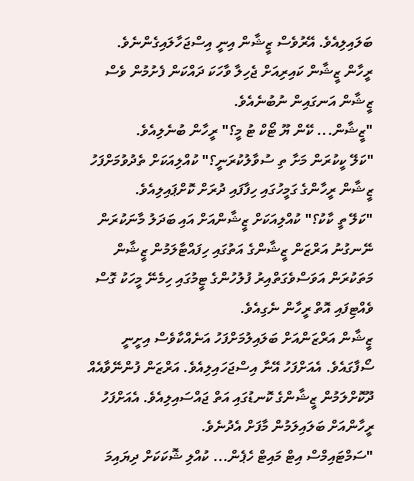ބަލައިލިއެވެ. އޭރުވެސް ޒީޝާން އިނީ އިސްޖަހާލައިގެންނެވެ.
ރީހާން ޒީޝާން ކައިރިއަށް ޖެހިލާ ވާހަކަ ދައްކަން ފެށުމުން ވެސް ޒީޝާން އަނގައިން ނުބުނެއެވެ.
"ޒީޝާން... ކޭން ޔޫ ޓޯކް ޓު މީ؟" ރީހާން ބުނެލިއެވެ.
"ކަލޭ ކީކުރަން މަށާ ތި ސުވާލުކުރަނީ؟" ކުއްލިއަކަށް ތެދުވުމަށްފަހު ޒީޝާން ރީހާންގެ ގަމީހުގައި ހިފާފައި ދުރަށް ކޮށްޕައިލިއެވެ.
"ކަލޭ ތީ ކާކު؟" ކުއްލިއަކަށް ޒީޝާންއަށް އައި ބަދަލު މާނަކުރަން ނޭނގުނު އަރްޒަން ޒީޝާންގެ އަތުގައި ހިފައްޓާލަމުން ޒީޝާން މަތަކުރަން އަވަސްވެގަތްއިރު ފުލުހުންގެ ޓީމުގައި ހިމެނޭ މީހަކު ގޮސް ވެއްޓިފައި އޮތް ރީހާން ނެގިއެވެ.
ޒީޝާން އަރްޒަންއަށް ބަލައިލުމަށްފަހު އަނެއްކާވެސް އިށީނީ ސޯފާގައެވެ. އެއަށްފަހު އޭނާ އިސްޖަހައިލިއެވެ. އަރްޒަން ފުންނޭވާއެއް ދޫކޮށްލަމުން ޒީޝާންގެ ކޮނޑުގައި އަތް ޖައްސައިލިއެވެ. އެއަށްފަހު ރީހާންއަށް ބަލައިލަމުން މާފަށް އެދުނެވެ.
"ސަމްޓައިމްސް އިޓް މައިޓް ހެޕެން... ކުއްލި ޝޮކަކަށް ދިޔައިމަ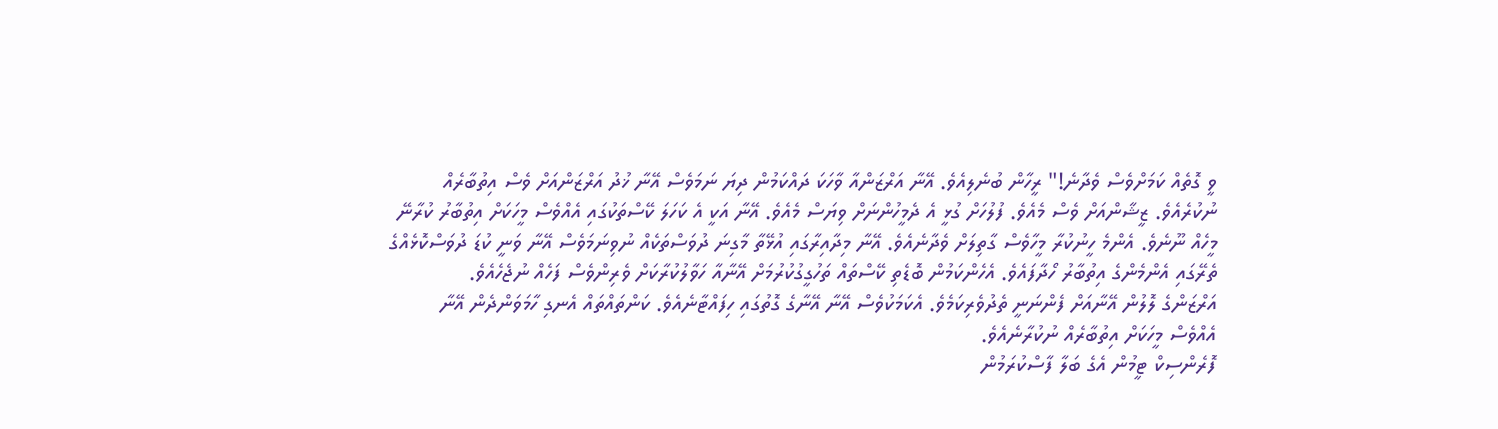ވީ ގޮތެއް ކަމަށްވެސް ވެދާނެ!" ރީހާން ބުނެލިއެވެ. އޭނާ އަރްޒަންއާ ވާހަކަ ދައްކަމުން ދިޔަ ނަމަވެސް އޭނާ ޚުދު އަރްޒަންއަށް ވެސް އިތުބާރެއް ނުކުރެއެވެ. ޒީޝާންއަށް ވެސް މެއެވެ. ފުލުހަށް ގުޅީ އެ ދެމީހުންނަށް ވިޔަސް މެއެވެ. އޭނާ އަކީ އެ ކަހަލަ ކޭސްތަކުގައި އެއްވެސް މީހަކަށް އިތުބާރު ކުރާނޭ މީހެއް ނޫނެވެ. އެންމެ ހީނުކުރާ މީހާވެސް ގާތިލަށް ވެދާނެއެވެ. އޭނާ މިދާއިރާގައި އުޅޭތާ މާގިނަ ދުވަސްތަކެއް ނުވިނަމަވެސް އޭނާ ވަނީ ކުޑަ ދުވަސްކޮޅެއްގެ ތެރޭގައި އެންމެންގެ އިތުބާރު ހޯދާފައެވެ. އެހެންކަމުން ބޮޑެތި ކޭސްތައް ތަހުގީގުކުރުމަށް އޭނާއާ ހަވާލުކުރާކަށް ވެރިންވެސް ފަހެއް ނުޖެހެއެވެ.
އަރްޒަންގެ ލޮލުން އޭނާއަށް ފެންނަނީ ތެދުވެރިކަމެވެ. އެކަމަކުވެސް އޭނާ އޭނާގެ ގޮތުގައި ހިފައްޓާނެއެވެ. ކަންތައްތައް އެނގި ހާމަވަންދެން އޭނާ އެއްވެސް މީހަކަށް އިތުބާރެއް ނުކުރާނެއެވެ.
ފޮރެންސިކް ޓީމުން އެގެ ބަލާ ފާސްކުރަމުން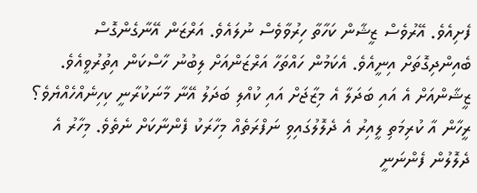ފެށިއެވެ. އޭރުވެސް ޒީޝާން ކަހާތާ ހިރުވާވެސް ނުލައެވެ. އަރްޒަން އޭނާގެންގޮސް ބެއިންދިގޮތަށް އިނީއެވެ. އެކަމުން ހައްތަހާ އަރްޒަންއަށް ލިބުނު ހާސްކަން އިތުރުވީއެވެ. ޒީޝާންއަށް އެ އައި ބަދަލާ އެ މިޒާޖަށް އައި ކުއްލި ބަދަލު އޭނާ މާނަކުރާނީ ކިހިނެއްހެއްޔެވެ؟ ރީހާން އާ ކުރިމަތި ލީއިރު އެ ދެލޮލުގައިވި ނަފްރަތެއް މިހާރަކު ފެންނާކަށް ނެތެވެ. މިހާރު އެ ދެލޮލުން ފެންނަނީ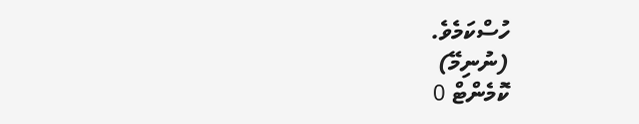ހުސްކަމެވެ.
(ނުނިމޭ)
ކޮމެންޓް 0